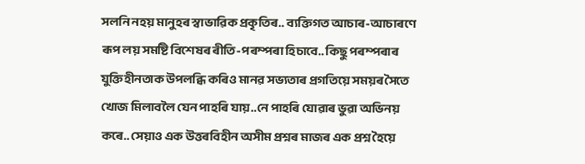সলনি নহয় মানুহৰ স্বাভাৱিক প্ৰকৃতিৰ.. ব্যক্তিগত আচাৰ-আচাৰণে ৰূপ লয় সমষ্টি বিশেষৰ ৰীতি-পৰম্পৰা হিচাবে.. কিছু পৰম্পৰাৰ যুক্তিহীনতাক উপলব্ধি কৰিও মানৱ সভ্যতাৰ প্ৰগতিয়ে সময়ৰ সৈতে খোজ মিলাবলৈ যেন পাহৰি যায়..নে পাহৰি যোৱাৰ ভুৱা অভিনয় কৰে.. সেয়াও এক উত্তৰবিহীন অসীম প্ৰশ্নৰ মাজৰ এক প্ৰশ্ন হৈয়ে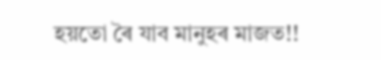হয়তো ৰৈ যাব মানুহৰ মাজত!!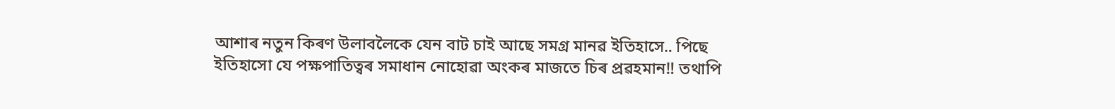আশাৰ নতুন কিৰণ উলাবলৈকে যেন বাট চাই আছে সমগ্ৰ মানৱ ইতিহাসে.. পিছে ইতিহাসো যে পক্ষপাতিত্বৰ সমাধান নোহোৱা অংকৰ মাজতে চিৰ প্ৰৱহমান!! তথাপি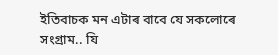ইতিবাচক মন এটাৰ বাবে যে সকলোৰে সংগ্ৰাম.. যি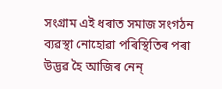সংগ্ৰাম এই ধৰাত সমাজ সংগঠন ব্যৱস্থা নোহোৱা পৰিস্থিতিৰ পৰা উদ্ভৱ হৈ আজিৰ নেন্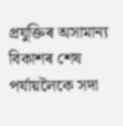প্ৰযুক্তিৰ অসামান্য বিকাশৰ শেষ পৰ্যায়লৈকে সদা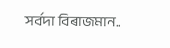সৰ্বদা বিৰাজমান..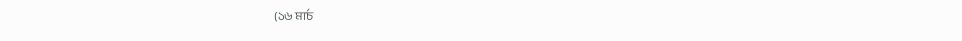(১৬ মাৰ্চ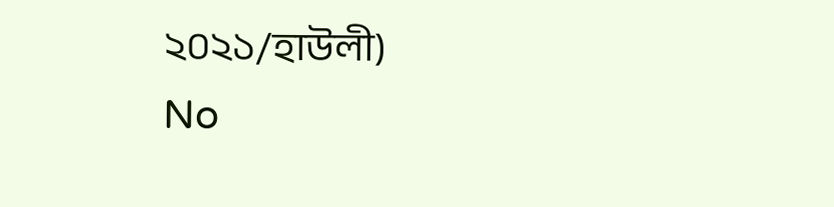২০২১/হাউলী)
No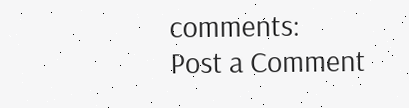comments:
Post a Comment